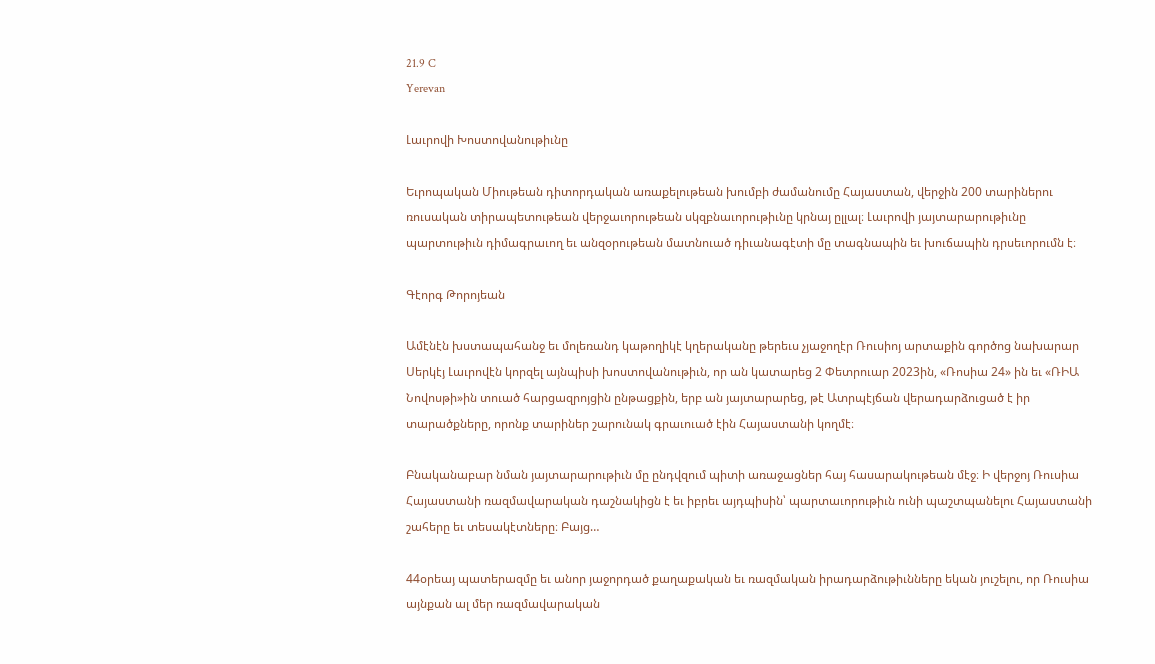21.9 C
Yerevan

Լաւրովի Խոստովանութիւնը

Եւրոպական Միութեան դիտորդական առաքելութեան խումբի ժամանումը Հայաստան, վերջին 200 տարիներու ռուսական տիրապետութեան վերջաւորութեան սկզբնաւորութիւնը կրնայ ըլլալ։ Լաւրովի յայտարարութիւնը պարտութիւն դիմագրաւող եւ անզօրութեան մատնուած դիւանագէտի մը տագնապին եւ խուճապին դրսեւորումն է։

Գէորգ Թորոյեան

Ամէնէն խստապահանջ եւ մոլեռանդ կաթողիկէ կղերականը թերեւս չյաջողէր Ռուսիոյ արտաքին գործոց նախարար Սերկէյ Լաւրովէն կորզել այնպիսի խոստովանութիւն, որ ան կատարեց 2 Փետրուար 2023ին, «Ռոսիա 24» ին եւ «ՌԻԱ Նովոսթի»ին տուած հարցազրոյցին ընթացքին, երբ ան յայտարարեց, թէ Ատրպէյճան վերադարձուցած է իր տարածքները, որոնք տարիներ շարունակ գրաւուած էին Հայաստանի կողմէ։

Բնականաբար նման յայտարարութիւն մը ընդվզում պիտի առաջացներ հայ հասարակութեան մէջ։ Ի վերջոյ Ռուսիա Հայաստանի ռազմավարական դաշնակիցն է եւ իբրեւ այդպիսին՝ պարտաւորութիւն ունի պաշտպանելու Հայաստանի շահերը եւ տեսակէտները։ Բայց…

44օրեայ պատերազմը եւ անոր յաջորդած քաղաքական եւ ռազմական իրադարձութիւնները եկան յուշելու, որ Ռուսիա այնքան ալ մեր ռազմավարական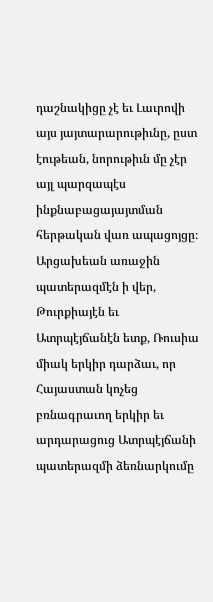դաշնակիցը չէ եւ Լաւրովի այս յայտարարութիւնը, ըստ էութեան, նորութիւն մը չէր այլ պարզապէս ինքնաբացայայտման հերթական վառ ապացոյցը։ Արցախեան առաջին պատերազմէն ի վեր, Թուրքիայէն եւ Ատրպէյճանէն ետք, Ռուսիա միակ երկիր դարձաւ, որ Հայաստան կոչեց բռնագրաւող երկիր եւ արդարացուց Ատրպէյճանի պատերազմի ձեռնարկումը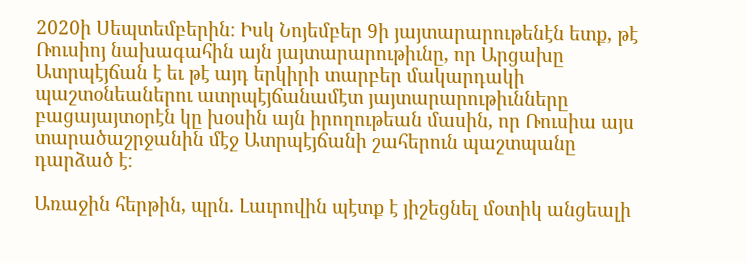2020ի Սեպտեմբերին։ Իսկ Նոյեմբեր 9ի յայտարարութենէն ետք, թէ Ռուսիոյ նախագահին այն յայտարարութիւնը, որ Արցախը Ատրպէյճան է եւ թէ այդ երկիրի տարբեր մակարդակի պաշտօնեաներու ատրպէյճանամէտ յայտարարութիւնները բացայայտօրէն կը խօսին այն իրողութեան մասին, որ Ռուսիա այս տարածաշրջանին մէջ Ատրպէյճանի շահերուն պաշտպանը դարձած է։

Առաջին հերթին, պրն. Լաւրովին պէտք է յիշեցնել մօտիկ անցեալի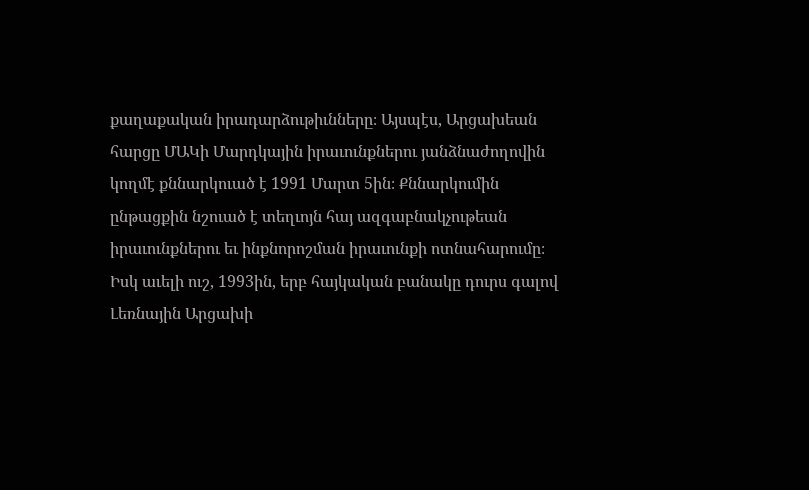քաղաքական իրադարձութիւնները։ Այսպէս, Արցախեան հարցը ՄԱԿի Մարդկային իրաւունքներու յանձնաժողովին կողմէ քննարկուած է 1991 Մարտ 5ին։ Քննարկումին ընթացքին նշուած է տեղւոյն հայ ազգաբնակչութեան իրաւունքներու եւ ինքնորոշման իրաւունքի ոտնահարումը։ Իսկ աւելի ուշ, 1993ին, երբ հայկական բանակը դուրս գալով Լեռնային Արցախի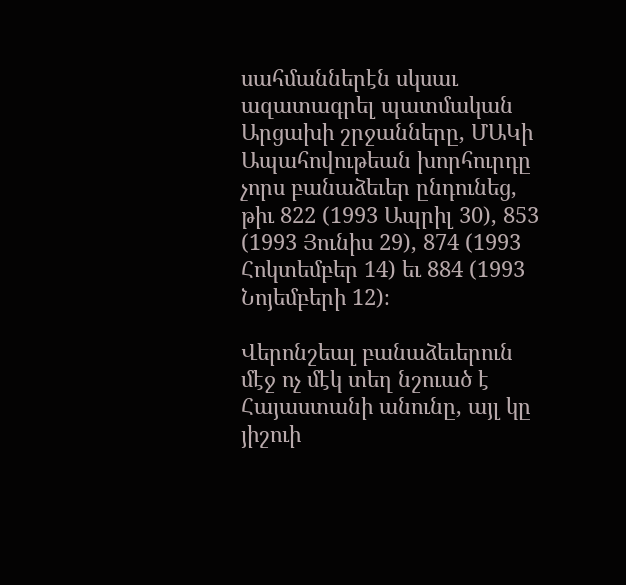սահմաններէն սկսաւ ազատագրել պատմական Արցախի շրջանները, ՄԱԿի Ապահովութեան խորհուրդը չորս բանաձեւեր ընդունեց, թիւ 822 (1993 Ապրիլ 30), 853 (1993 Յունիս 29), 874 (1993 Հոկտեմբեր 14) եւ 884 (1993 Նոյեմբերի 12)։

Վերոնշեալ բանաձեւերուն մէջ ոչ մէկ տեղ նշուած է Հայաստանի անունը, այլ կը յիշուի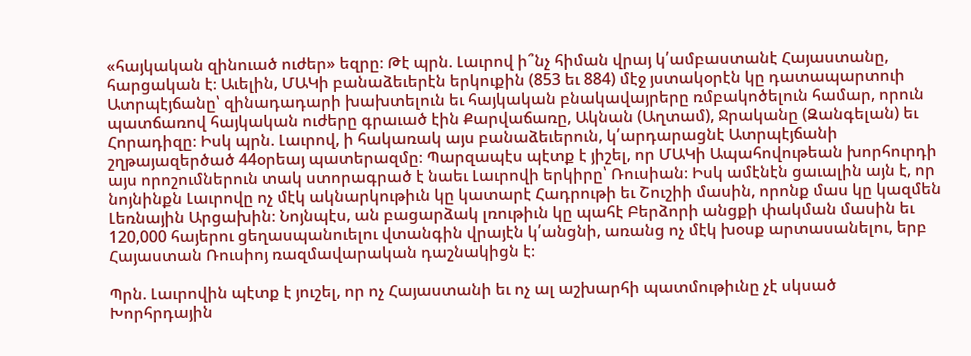«հայկական զինուած ուժեր» եզրը։ Թէ պրն. Լաւրով ի՞նչ հիման վրայ կ՛ամբաստանէ Հայաստանը, հարցական է։ Աւելին, ՄԱԿի բանաձեւերէն երկուքին (853 եւ 884) մէջ յստակօրէն կը դատապարտուի Ատրպէյճանը՝ զինադադարի խախտելուն եւ հայկական բնակավայրերը ռմբակոծելուն համար, որուն պատճառով հայկական ուժերը գրաւած էին Քարվաճառը, Ակնան (Աղտամ), Ջրականը (Զանգելան) եւ Հորադիզը։ Իսկ պրն. Լաւրով, ի հակառակ այս բանաձեւերուն, կ՛արդարացնէ Ատրպէյճանի շղթայազերծած 44օրեայ պատերազմը։ Պարզապէս պէտք է յիշել, որ ՄԱԿի Ապահովութեան խորհուրդի այս որոշումներուն տակ ստորագրած է նաեւ Լաւրովի երկիրը՝ Ռուսիան։ Իսկ ամէնէն ցաւալին այն է, որ նոյնինքն Լաւրովը ոչ մէկ ակնարկութիւն կը կատարէ Հադրութի եւ Շուշիի մասին, որոնք մաս կը կազմեն Լեռնային Արցախին։ Նոյնպէս, ան բացարձակ լռութիւն կը պահէ Բերձորի անցքի փակման մասին եւ 120,000 հայերու ցեղասպանուելու վտանգին վրայէն կ՛անցնի, առանց ոչ մէկ խօսք արտասանելու, երբ Հայաստան Ռուսիոյ ռազմավարական դաշնակիցն է։

Պրն. Լաւրովին պէտք է յուշել, որ ոչ Հայաստանի եւ ոչ ալ աշխարհի պատմութիւնը չէ սկսած Խորհրդային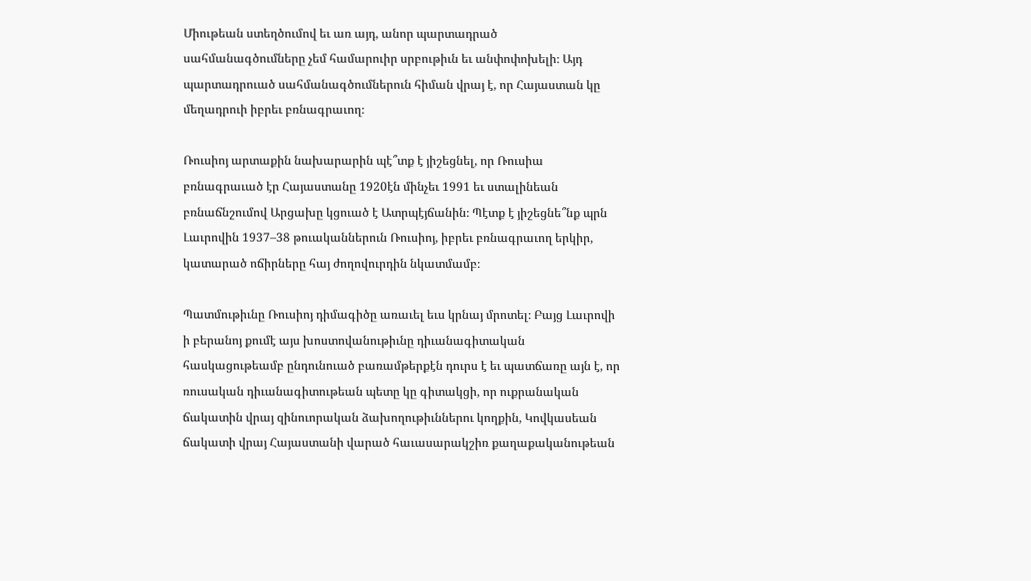Միութեան ստեղծումով եւ առ այդ, անոր պարտադրած սահմանագծումները չեմ համարուիր սրբութիւն եւ անփոփոխելի։ Այդ պարտադրուած սահմանագծումներուն հիման վրայ է, որ Հայաստան կը մեղադրուի իբրեւ բռնագրաւող։

Ռուսիոյ արտաքին նախարարին պէ՞տք է յիշեցնել, որ Ռուսիա բռնագրաւած էր Հայաստանը 1920էն մինչեւ 1991 եւ ստալինեան բռնաճնշումով Արցախը կցուած է Ատրպէյճանին։ Պէտք է յիշեցնե՞նք պրն Լաւրովին 1937–38 թուականներուն Ռուսիոյ, իբրեւ բռնագրաւող երկիր, կատարած ոճիրները հայ ժողովուրդին նկատմամբ։

Պատմութիւնը Ռուսիոյ դիմագիծը առաւել եւս կրնայ մրոտել։ Բայց Լաւրովի ի բերանոյ քումէ այս խոստովանութիւնը դիւանագիտական հասկացութեամբ ընդունուած բառամթերքէն դուրս է եւ պատճառը այն է, որ ռուսական դիւանագիտութեան պետը կը գիտակցի, որ ուքրանական ճակատին վրայ զինուորական ձախողութիւններու կողքին, Կովկասեան ճակատի վրայ Հայաստանի վարած հաւասարակշիռ քաղաքականութեան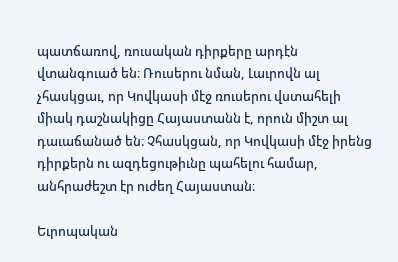պատճառով, ռուսական դիրքերը արդէն վտանգուած են։ Ռուսերու նման, Լաւրովն ալ չհասկցաւ, որ Կովկասի մէջ ռուսերու վստահելի միակ դաշնակիցը Հայաստանն է, որուն միշտ ալ դաւաճանած են։ Չհասկցան, որ Կովկասի մէջ իրենց դիրքերն ու ազդեցութիւնը պահելու համար, անհրաժեշտ էր ուժեղ Հայաստան։

Եւրոպական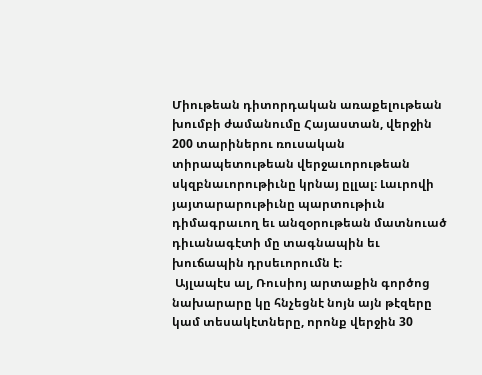Միութեան դիտորդական առաքելութեան խումբի ժամանումը Հայաստան, վերջին 200 տարիներու ռուսական տիրապետութեան վերջաւորութեան սկզբնաւորութիւնը կրնայ ըլլալ։ Լաւրովի յայտարարութիւնը պարտութիւն դիմագրաւող եւ անզօրութեան մատնուած դիւանագէտի մը տագնապին եւ խուճապին դրսեւորումն է։
 Այլապէս ալ, Ռուսիոյ արտաքին գործոց նախարարը կը հնչեցնէ նոյն այն թէզերը կամ տեսակէտները, որոնք վերջին 30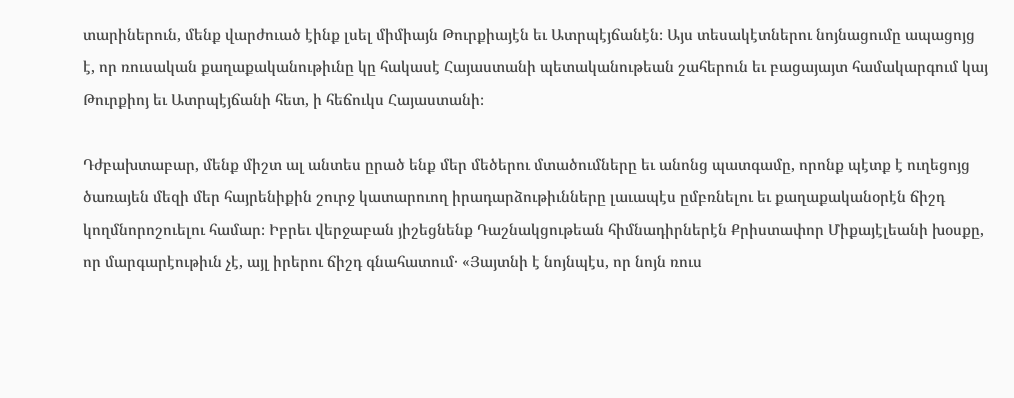տարիներուն, մենք վարժուած էինք լսել միմիայն Թուրքիայէն եւ Ատրպէյճանէն։ Այս տեսակէտներու նոյնացումը ապացոյց է, որ ռուսական քաղաքականութիւնը կը հակասէ Հայաստանի պետականութեան շահերուն եւ բացայայտ համակարգում կայ Թուրքիոյ եւ Ատրպէյճանի հետ, ի հեճուկս Հայաստանի։

Դժբախտաբար, մենք միշտ ալ անտես ըրած ենք մեր մեծերու մտածումները եւ անոնց պատգամը, որոնք պէտք է ուղեցոյց ծառայեն մեզի մեր հայրենիքին շուրջ կատարուող իրադարձութիւնները լաւապէս ըմբռնելու եւ քաղաքականօրէն ճիշդ կողմնորոշուելու համար։ Իբրեւ վերջաբան յիշեցնենք Դաշնակցութեան հիմնադիրներէն Քրիստափոր Միքայէլեանի խօսքը, որ մարգարէութիւն չէ, այլ իրերու ճիշդ գնահատում․ «Յայտնի է նոյնպէս, որ նոյն ռուս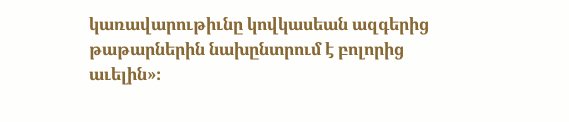կառավարութիւնը կովկասեան ազգերից թաթարներին նախընտրում է բոլորից աւելին»։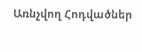Առնչվող Հոդվածներ